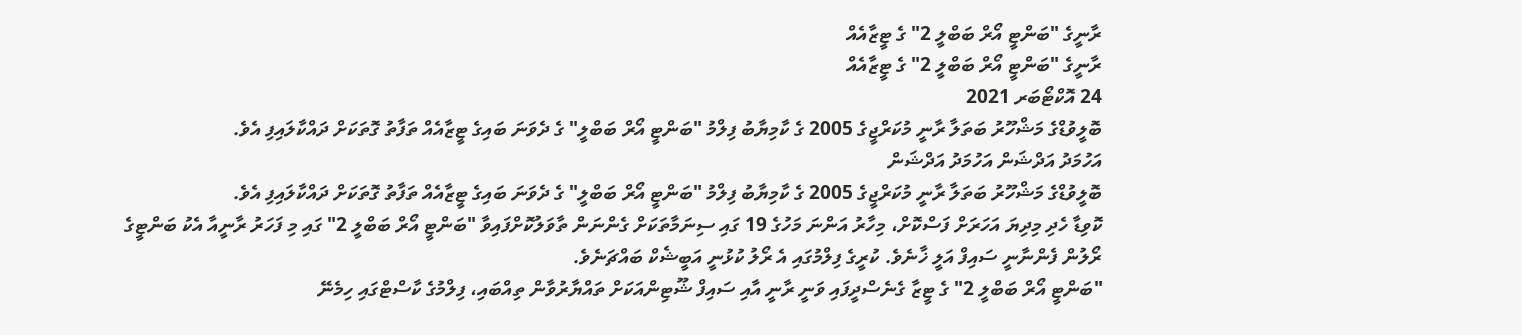ރާނީގެ "ބަންޓީ އޯރް ބަބްލީ 2" ގެ ޓީޒާއެއް
ރާނީގެ "ބަންޓީ އޯރް ބަބްލީ 2" ގެ ޓީޒާއެއް
24 އޮކްޓޯބަރ 2021
ބޮލީވުޑްގެ މަޝްހޫރު ބަތަލާ ރާނީ މުކަރްޖީގެ 2005 ގެ ކާމިޔާބު ފިލްމު "ބަންޓީ އޯރް ބަބްލީ" ގެ ދެވަނަ ބައިގެ ޓީޒާއެއް ތަފާތު ގޮތަކަށް ދައްކާލައިފި އެވެ.
އަހުމަދު އަދްޝަން އަހުމަދު އަދްޝަން
ބޮލީވުޑްގެ މަޝްހޫރު ބަތަލާ ރާނީ މުކަރްޖީގެ 2005 ގެ ކާމިޔާބު ފިލްމު "ބަންޓީ އޯރް ބަބްލީ" ގެ ދެވަނަ ބައިގެ ޓީޒާއެއް ތަފާތު ގޮތަކަށް ދައްކާލައިފި އެވެ.
ކޮވިޑާ ހެދި މިދިޔަ އަހަރަށް ފަސްކޮށް، މިހާރު އަންނަ މަހުގެ 19 ގައި ސިނަމާތަކަށް ގެންނަން ތާވަލުކޮށްފައިވާ "ބަންޓީ އޯރް ބަބްލީ 2" ގައި މި ފަހަރު ރާނީއާ އެކު ބަންޓީގެ ރޯލުން ފެންނާނީ ސައިފް އަލީ ޚާނެވެ. ކުރީގެ ފިލްމުގައި އެ ރޯލު ކުޅުނީ އަބީޝެކް ބައްޗަނެވެ.
"ބަންޓީ އޯރް ބަބްލީ 2" ގެ ޓީޒާ ގެނެސްދީފައި ވަނީ ރާނީ އާއި ސައިފް ޝޫޓިންއަކަށް ތައްޔާރުވާން ތިއްބައި، ފިލްމުގެ ކާސްޓްގައި ހިމެނޭ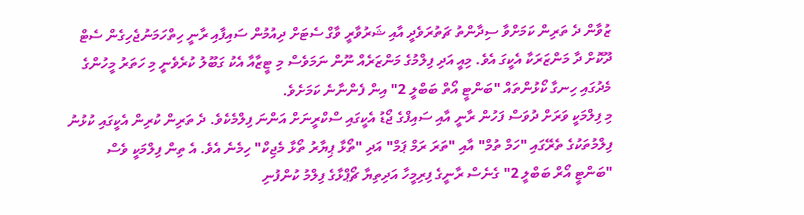ޒުވާން ދެ ތަރިން ކަމަށްވާ ސިދާންތު ޗަތުރަވެދީ އާއި ޝަރުވާރީ ވާގް ސެޓަށް ދިއުމުން ސައިފާއި ރާނީ ހިތްހަމަނުޖެހިގެން ސެޓް ދޫކޮށް ދާ މަންޒަރަކާ އެކީގަ އެވެ. މިއީ އަދި ފިލްމުގެ މަންޒަރެއް ނޫން ނަމަވެސް މި ޓީޒާއާ އެކު ގަބޫލު ކުރެވެނީ މި ހަތަރު މީހުންގެ މެދުގައި ހިނގާ ކޯޅުންތައް "ބަންޓީ އޯތް ބަބްލީ 2" އިން ފެންނާނެ ކަމަށެވެ.
މި ފިލްމަކީ ވަރަށް ދުވަސް ފަހުން ރާނީ އާއި ސައިފްގެ ޖޯޑު އެކީގައި ސްކްރީނަށް އަންނަ ފިލްމެކެވެ. ދެ ތަރިން ކުރިން އެކީގައި ކުޅުނު ފިލްމުތަކުގެ ތެރޭގައި "ހަމް ތުމް" އާއި "ތަރަ ރަމް ޕަމް" އަދި "ތޯޅާ ޕިޔާރު ތޯޅާ މެޖިކް" ހިމެނެ އެވެ. އެ ތިން ފިލްމަކީ ވެސް "ބަންޓީ އޯރް ބަބްލީ 2" ގެނެސް ރާނީގެ ފިރިމީހާ އަދިތިޔާ ޗޯޕްޅާގެ ފިލްމު ކުންފުނި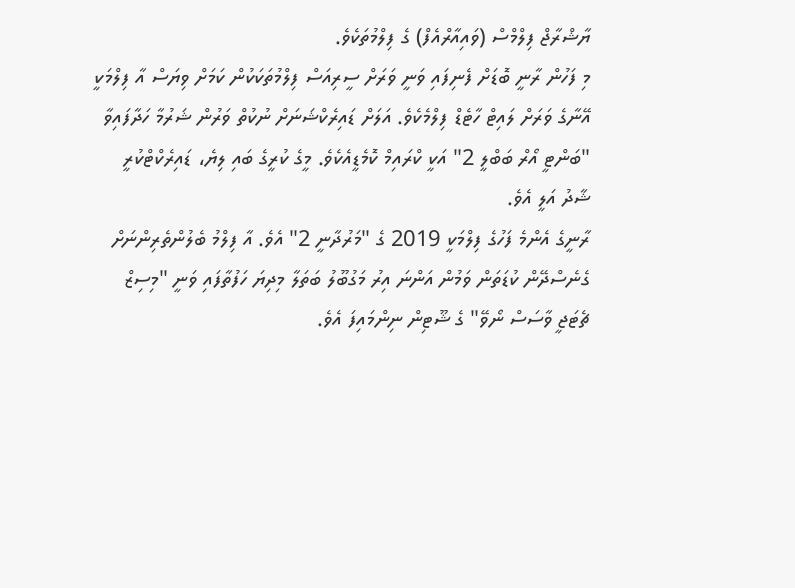ޔާޝްރާޖް ފިލްމްސް (ވައިއާރްއެފް) ގެ ފިލްމުތަކެވެ.
މި ފަހުން ރާނީ ބޮޑަށް ފެނިފައި ވަނީ ވަރަށް ސީރިއަސް ފިލްމުތަކަކުން ކަމަށް ވިޔަސް އާ ފިލްމަކީ އޭނާގެ ވަރަށް ލައިޓް ހާޓެޑް ފިލްމެކެވެ. އަލަށް ޑައިރެކްޝަނަށް ނުކުތް ވަރުން ޝަރުމާ ހަދާފައިވާ "ބަންޓީ އޯރް ބަބްލީ 2" އަކީ ކްރައިމް ކޮމެޑީއެކެވެ. މީގެ ކުރީގެ ބައި ލިޔެ، ޑައިރެކްޓްކުރީ ޝާދު އަލީ އެވެ.
ރާނީގެ އެންމެ ފަހުގެ ފިލްމަކީ 2019 ގެ "މަރުދާނީ 2" އެވެ. އާ ފިލްމު ބެލުންތެރިންނަށް ގެނެސްދޭން ކުޑަތަން ވަމުން އަންނަ އިރު މަގުބޫލު ބަތަލާ މިދިޔަ ހަފުތާފައި ވަނީ "މިސިޒް ޗެޓަޖީ ވާސަސް ނޯވޭ" ގެ ޝޫޓިން ނިންމައިފަ އެވެ.